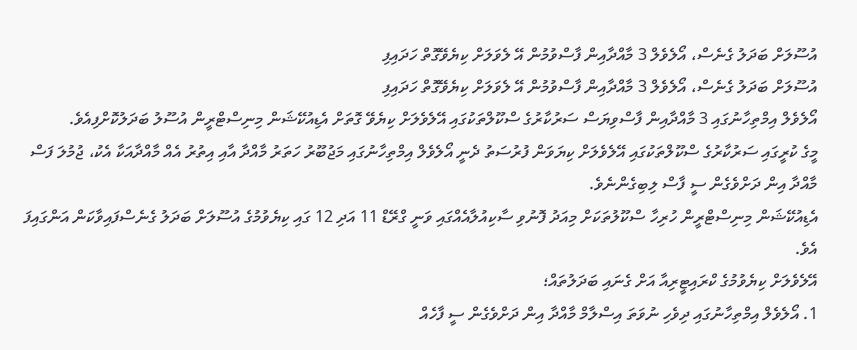އުސޫލަށް ބަދަލު ގެނެސް، އޯލެވެލް 3 މާއްދާއިން ފާސްވުމުން އޭ ލެވަލަށް ކިޔެވޭގޮތް ހަދައިފި
އުސޫލަށް ބަދަލު ގެނެސް، އޯލެވެލް 3 މާއްދާއިން ފާސްވުމުން އޭ ލެވަލަށް ކިޔެވޭގޮތް ހަދައިފި
އޯލެވެލް އިމްތިހާނުގައި 3 މާއްދާއިން ފާސްވިޔަސް ސަރުކާރުގެ ސްކޫލްތަކުގައި އޭލެވެލަށް ކިޔެވޭ ގޮތަށް އެޑިއުކޭޝަން މިނިސްޓްރީން އުސޫލު ބަދަލުކޮށްފިއެވެ.
މީގެ ކުރީގައި ސަރުކާރުގެ ސްކޫލްތަކުގައި އޭލެވެލަށް ކިޔަވަން ފުރުސަތު ދެނީ އޯލެވެލް އިމްތިހާނުގައި މަޖުބޫރު ހަތަރު މާއްދާ އާއި އިތުރު އެއް މާއްދާއަކާ އެކު، ޖުމުލަ ފަސް މާއްދާ އިން ދަށްވެގެން ސީ ފާސް ލިބިގެންނެވެ.
އެޑިއުކޭޝަން މިނިސްޓްރީން ހުރިހާ ސްކޫލުތަކަށް މިއަދު ފޮނުވި ސާކިއުލާއެއްގައި ވަނީ ގްރޭޑް 11 އަދި 12 ގައި ކިޔެވުމުގެ އުސޫލަށް ބަދަލު ގެނެސްފައިވާކަން އަންގައިފަ އެވެ.
އޭލެވެލަށް ކިޔެވުމުގެ ކްރައިޓީރިއާ އަށް ގެނައި ބަދަލުތައް؛
1. އޯލެވެލް އިމްތިހާނުގައި ދިވެހި ނުވަތަ އިސްލާމް މާއްދާ އިން ދަށްވެގެން ސީ ފާހެއް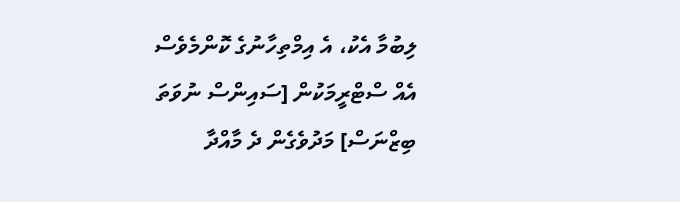ލިބުމާ އެކު، އެ އިމްތިހާނުގެ ކޮންމެވެސް އެއް ސްޓްރީމަކުން [ސައިންސް ނުވަތަ ބިޒްނަސް] މަދުވެގެން ދެ މާއްދާ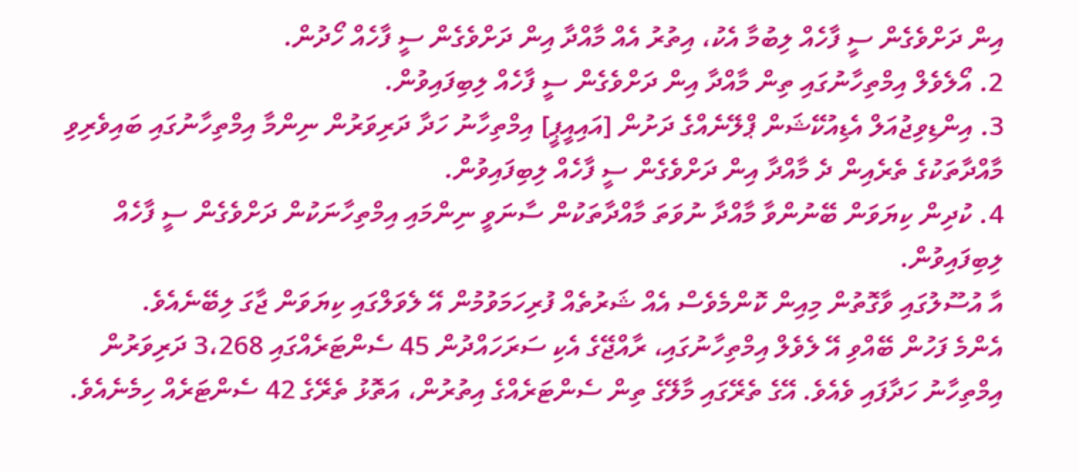އިން ދަށްވެގެން ސީ ފާހެއް ލިބުމާ އެކު، އިތުރު އެއް މާއްދާ އިން ދަށްވެގެން ސީ ފާހެއް ހޯދުން.
2. އޯލެވެލް އިމްތިހާނުގައި ތިން މާއްދާ އިން ދަށްވެގެން ސީ ފާހެއް ލިބިފައިވުން.
3. އިންޑިވިޖުއަލް އެޑިއުކޭޝަން ޕްލޭނެއްގެ ދަށުން [އައިއީޕީ] އިމްތިހާނު ހަދާ ދަރިވަރުން ނިންމާ އިމްތިހާނުގައި ބައިވެރިވި މާއްދާތަކުގެ ތެރެއިން ދެ މާއްދާ އިން ދަށްވެގެން ސީ ފާހެއް ލިބިފައިވުން.
4. ކުދިން ކިޔަވަން ބޭނުންވާ މާއްދާ ނުވަތަ މާއްދާތަކުން ސާނަވީ ނިންމައި އިމްތިހާނަކުން ދަށްވެގެން ސީ ފާހެއް ލިބިފައިވުން.
އާ އުސޫލުގައި ވާގޮތުން މިއިން ކޮންމެވެސް އެއް ޝަރުތެއް ފުރިހަމަވުމުން އޭ ލެވަލްގައި ކިޔަވަން ޖާގަ ލިބޭނެއެވެ.
އެންމެ ފަހުން ބޭއްވި އޭ ލެވެލް އިމްތިހާނުގައި، ރާއްޖޭގެ އެކި ސަރަހައްދުން 45 ސެންޓަރެއްގައި 3،268 ދަރިވަރުން އިމްތިހާނު ހަދާފައި ވެއެވެ. އޭގެ ތެރޭގައި މާލޭގެ ތިން ސެންޓަރެއްގެ އިތުރުން، އަތޮޅު ތެރޭގެ 42 ސެންޓަރެއް ހިމެނެއެވެ.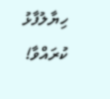ހިޔާލުފާޅު ކުރައްވާ!